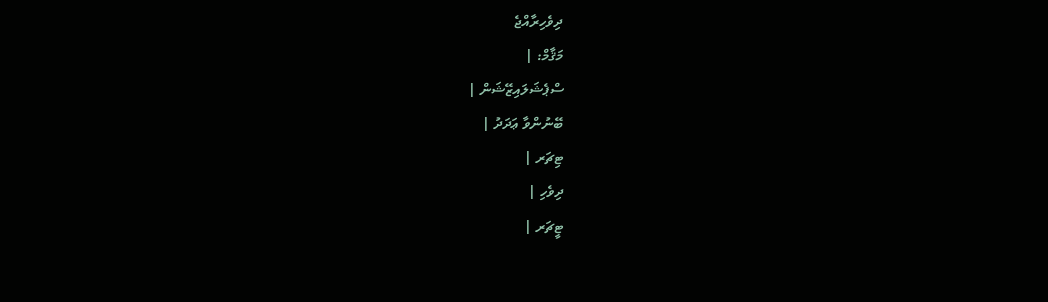ދިވެހިރާއްޖެ
މަޤާމް: |
ސްޕެޝަލައިޒޭޝަން |
ބޭނުންވާ ޢަދަދު |
ޓިޗަރ |
ދިވެހި |
ޓީޗަރ |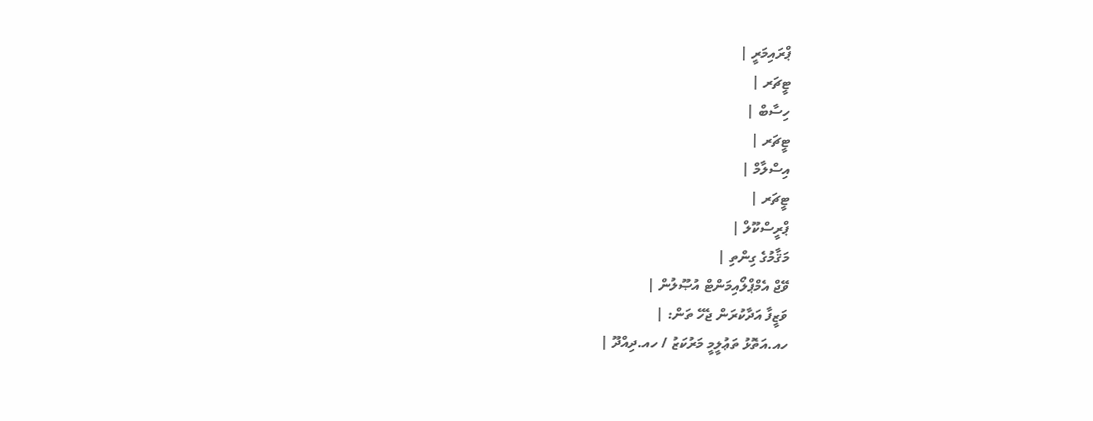ޕްރައިމަރީ |
ޓީޗަރ |
ހިސާބް |
ޓީޗަރ |
އިސްލާމް |
ޓީޗަރ |
ޕްރީސްކޫލް |
މަޤާމުގެ ގިންތި |
ވޭޖް އެމްޕްލޯއިމަންޓް އުޞޫލުން |
ވަޒީފާ އަދާކުރަން ޖެހޭ ތަން: |
ހއ.އަތޮޅު ތަޢުލީމީ މަރުކަޒު / ހއ.ދިއްދޫ |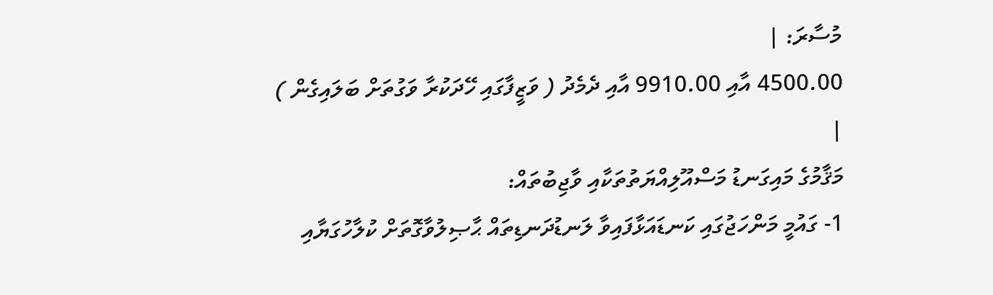މުސާރަ: |
4500.00 އާއި 9910.00 އާއި ދެމެދު ( ވަޒީފާގައި ހޭދަކުރާ ވަގުތަށް ބަލައިގެން ) |
މަޤާމުގެ މައިގަނޑު މަސްއޫލިއްޔަތުތަކާއި ވާޖިބުތައް:
1- ގައުމީ މަންހަޖުގައި ކަނޑައަޅާފައިވާ ލަނޑުދަނޑިތައް ޙާޞިލުވާގޮތަށް ކުލާހުގަޔާއި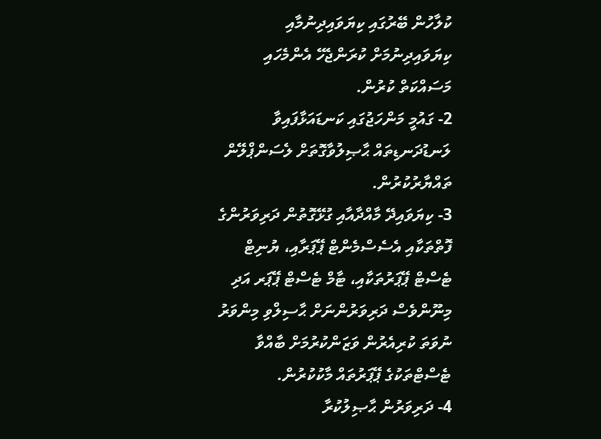ކުލާހުން ބޭރުގައި ކިޔަވައިދިނުމާއި ކިޔަވައިދިނުމަށް ކުރަންޖެހޭ އެންމެހައި މަސައްކަތް ކުރުން.
2- ގައުމީ މަންހަޖުގައި ކަނޑައަޅާފައިވާ ލަނޑުދަނޑިތައް ޙާޞިލުވާގޮތަށް ލެސަންޕްލޭން ތައްޔާރުކުރުން.
3- ކިޔަވައިދޭ މާއްދާއާއި ގުޅޭގޮތުން ދަރިވަރުންގެ ފޮތްތަކާއި އެސެސްމެންޓް ޕޭޕަރާއި، ޔުނިޓް ޓެސްޓް ޕޭޕަރުތަކާއި، ޓާމް ޓެސްޓް ޕޭޕަރ އަދި މިނޫންވެސް ދަރިވަރުންނަށް ޙާސިލްވި މިންވަރު ނުވަތަ ކުރިއެރުން ވަޒަންކުރުމަށް ބާއްވާ ޓެސްޓްތަކުގެ ޕޭޕަރުތައް މާކުކުރުން.
4- ދަރިވަރުން ޙާޞިލުކުރާ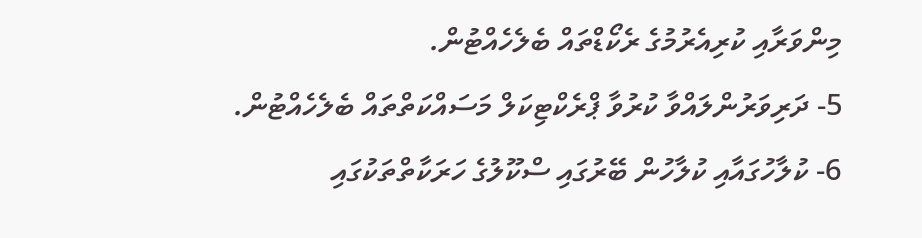މިންވަރާއި ކުރިއެރުމުގެ ރެކޯޑްތައް ބެލެހެއްޓުން.
5- ދަރިވަރުންލައްވާ ކުރުވާ ޕްރެކްޓިކަލް މަސައްކަތްތައް ބެލެހެއްޓުން.
6- ކުލާހުގައާއި ކުލާހުން ބޭރުގައި ސްކޫލުގެ ހަރަކާތްތަކުގައި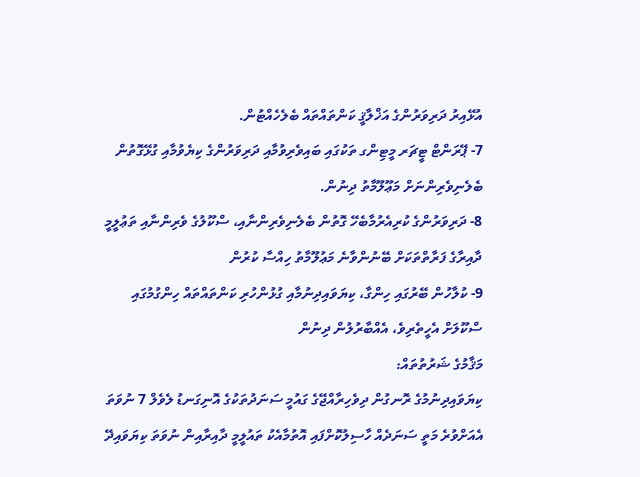އުޅޭއިރު ދަރިވަރުންގެ އަޚްލާޤީ ކަންތައްތައް ބެލެހެއްޓުން.
7- ޕޭރަންޓް ޓީޗަރ މީޓިންގ ތަކުގައި ބައިވެރިވުމާއި ދަރިވަރުންގެ ކިޔެވުމާއި ގުޅޭގޮތުން ބެލެނިވެރިންނަށް މަޢޫލޫމާތު ދިނުން.
8- ދަރިވަރުންގެ ކުރިއެރުމާބެހޭ ގޮތުން ބެލެނިވެރިންނާއި، ސްކޫލުގެ ވެރިންނާއި ތަޢުލީމީ ދާއިރާގެ ފަރާތްތަކަށް ބޭނުންވާނެ މަޢުލޫމާތު ހިއްސާ ކުރުން
9- ކުލާހުން ބޭރުގައި ހިންގާ، ކިޔަވައިދިނުމާއި ގުޅުންހުރި ކަންތައްތައް ހިންގުމުގައި ސްކޫލަށް އެހީތެރިވެ، އެއްބާރުލުން ދިނުން
މަޤާމުގެ ޝަރުތުތައް:
ކިޔަވައިދިނުމުގެ ރޮނގުން ދިވެހިރާއްޖޭގެ ގައުމީ ސަނަދުތަކުގެ އޮނިގަނޑު ލެވެލް 7 ނުވަތަ އެއަށްވުރެ މަތީ ސަނަދެއް ހާސިލުކޮށްފައި އޮތުމާއެކު ތައުލީމީ ދާއިރާއިން ނުވަތަ ކިޔަވައިދޭ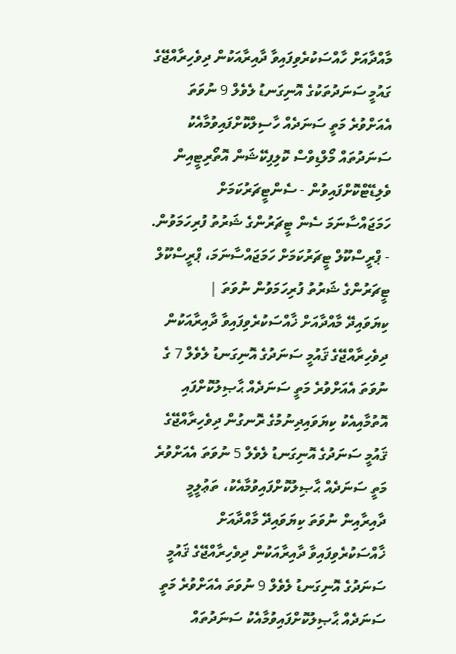މާއްދާއަށް ހާއްސަކުރެވިފައިވާ ދާއިރާއަކުން ދިވެހިރާއްޖޭގެ ގައުމީ ސަނަދުތަކުގެ އޮނިގަނޑު ލެވެލް 9 ނުވަތަ އެއަށްވުރެ މަތީ ސަނަދެއް ހާސިލްކޮށްފައިވުމާއެކު ސަނަދުތައް މޯލްޑިވްސް ކޮލިފިކޭޝަން އޮތޯރިޓީއިން ވެލިޑޭޓްކޮށްފައިވުން - ސެންޓީޗަރުކަމަށް ހަމަޖައްސާނަމަ ސެން ޓީޗަރުންގެ ޝަރުތު ފުރިހަމަވުން. - ޕްރީސްކޫލް ޓީޗަރުކަމަށް ހަމަޖައްސާނަމަ، ޕްރީސްކޫލް ޓީޗަރުންގެ ޝަރުތު ފުރިހަމަވުން ނުވަތަ |
ކިޔަވައިދޭ މާއްދާއަށް ޚާއްސަކުރެވިފައިވާ ދާއިރާއަކުން ދިވެހިރާއްޖޭގެ ޤައުމީ ސަނަދުގެ އޮނިގަނޑު ލެވެލް 7 ގެ ނުވަތަ އެއަށްވުރެ މަތީ ސަނަދެއް ޙާޞިލުކޮށްފައި އޮތުމާއިއެކު ކިޔަވައިދިނުމުގެ ރޮނގުން ދިވެހިރާއްޖޭގެ ޤައުމީ ސަނަދުގެ އޮނިގަނޑު ލެވެލް 5 ނުވަތަ އެއަށްވުރެ މަތީ ސަނަދެއް ޙާޞިލުކޮށްފައިވުމާއެކު، ތަޢުލީމީ ދާއިރާއިން ނުވަތަ ކިޔަވައިދޭ މާއްދާއަށް ޚާއްސަކުރެވިފައިވާ ދާއިރާއަކުން ދިވެހިރާއްޖޭގެ ޤައުމީ ސަނަދުގެ އޮނިގަނޑު ލެވެލް 9 ނުވަތަ އެއަށްވުރެ މަތީ ސަނަދެއް ޙާޞިލުކޮށްފައިވުމާއެކު ސަނަދުތައް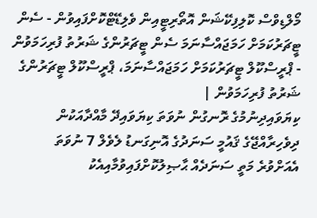މޯލްޑިވްސް ކޮލިފިކޭޝަން އޮތޯރިޓީއިން ވެލިޑޭޓްކޮށްފައިވުން - ސެން ޓީޗަރުކަމަށް ހަމަޖައްސާނަމަ ސެން ޓީޗަރުންގެ ޝަރުތު ފުރިހަމަވުން - ޕްރީސްކޫލް ޓީޗަރުކަމަށް ހަމަޖައްސާނަމަ، ޕްރީސްކޫލް ޓީޗަރުންގެ ޝަރުތު ފުރިހަމަވުން |
ކިޔަވައިދިނުމުގެ ރޮނގުން ނުވަތަ ކިޔަވައިދޭ މާއްދާއަކުން ދިވެހިރާއްޖޭގެ ޤައުމީ ސަނަދުގެ އޮނިގަނޑު ލެވެލް 7 ނުވަތަ އެއަށްވުރެ މަތީ ސަނަދެއް ޙާޞިލުކޮށްފައިވުމާއިއެކު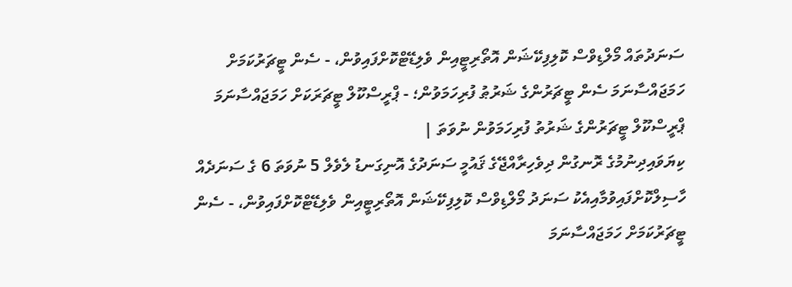ސަނަދުތައް މޯލްޑިވްސް ކޮލިފިކޭޝަން އޮތޯރިޓީއިން ވެލިޑޭޓްކޮށްފައިވުން، - ސެން ޓީޗަރުކަމަށް ހަމަޖައްސާނަމަ ސެން ޓީޗަރުންގެ ޝަރުޠު ފުރިހަމަވުން؛ - ޕްރީސްކޫލް ޓީޗަރަކަށް ހަމަޖައްސާނަމަ ޕްރީސްކޫލް ޓީޗަރުންގެ ޝަރުތު ފުރިހަމަވުން ނުވަތަ |
ކިޔަވައިދިނުމުގެ ރޮނގުން ދިވެހިރާއްޖޭގެ ޤައުމީ ސަނަދުގެ އޮނިގަނޑު ލެވެލް 5 ނުވަތަ 6 ގެ ސަނަދެއް ހާސިލްކޮށްފައިވުމާއިއެކު ސަނަދު މޯލްޑިވްސް ކޮލިފިކޭޝަން އޮތޯރިޓީއިން ވެލިޑޭޓްކޮށްފައިވުން، - ސެން ޓީޗަރުކަމަށް ހަމަޖައްސާނަމަ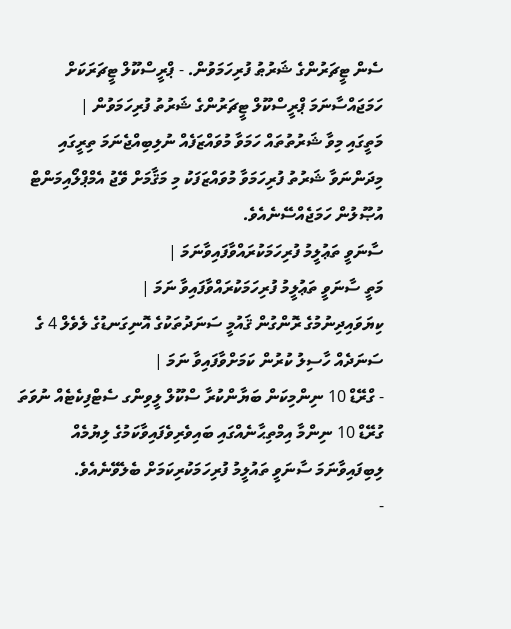ސެން ޓީޗަރުންގެ ޝަރުޠު ފުރިހަމަވުން. - ޕްރީސްކޫލް ޓީޗަރަކަށް ހަމަޖައްސާނަމަ ޕްރީސްކޫލް ޓީޗަރުންގެ ޝަރުތު ފުރިހަމަވުން |
މަތީގައި މިވާ ޝަރުތުތައް ހަމަވާ މުވައްޒަފެއް ނުލިބިއްޖެނަމަ ތިރީގައި މިދަންނަވާ ޝަރުތު ފުރިހަމަވާ މުވައްޒަފަކު މި މަޤާމަށް ވޭޖު އެމްޕްލޯއިމަންޓް އުޞޫލުން ހަމަޖެއްސޭނެއެވެ.
ސާނަވީ ތަޢުލީމު ފުރިހަމަކުރައްވާފައިވާނަމަ |
މަތީ ސާނަވީ ތަޢުލީމު ފުރިހަމަކުރައްވާފައިވާ ނަމަ |
ކިޔަވައިދިނުމުގެ ރޮންގުން ޤައުމީ ސަނަދުތަކުގެ އޮނިގަނޑުގެ ލެވެލް 4 ގެ ސަނަދެއް ހާސިލު ކުރުން ކަމަށްވާފައިވާ ނަމަ |
- ގްރޭޑް 10 ނިންމިކަން ބަޔާންކުރާ ސްކޫލް ލީވިންގ ސެޓްފިކެޓެއް ނުވަތަ ގުރޭޑް 10 ނިންމާ އިމްތިޙާނެއްގައި ބައިވެރިވެފައިވާކަމުގެ ލިޔުމެއް ލިބިފައިވާނަމަ ސާނަވީ ތައުލީމު ފުރިހަމަކުރިކަމަށް ބެލެވޭނެއެވެ.
-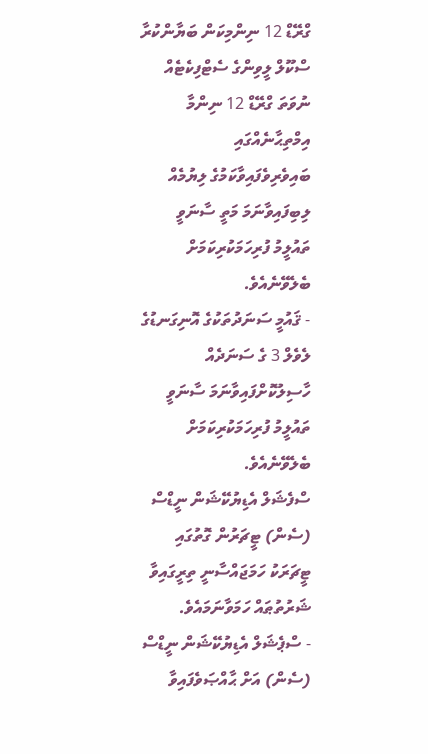ގްރޭޑް 12 ނިންމިކަން ބަޔާންކުރާ ސްކޫލް ލީވިންގެ ސެޓްފިކެޓެއް ނުވަތަ ގްރޭޑް 12 ނިންމާ އިމްތިޙާނެއްގައި ބައިވެރިވެފައިވާކަމުގެ ލިޔުމެއް ލިބިފައިވާނަމަ މަތީ ސާނަވީ ތައުލީމު ފުރިހަމަކުރިކަމަށް ބެލެވޭނެއެވެ.
- ޤައުމީ ސަނަދުތަކުގެ އޮނިގަނޑުގެ ލެވެލް 3 ގެ ސަނަދެއް ހާސިލުކޮށްފައިވާނަމަ ސާނަވީ ތައުލީމު ފުރިހަމަކުރިކަމަށް ބެލެވޭނެއެވެ.
ސްފެޝަލް އެޑިޔުކޭޝަން ނީޑްސް (ސެން) ޓީޗަރުން ގޮތުގައި ޓީޗަރަކު ހަމަޖައްސާނީ ތިރީގައިވާ ޝަރުތުޠައް ހަމަވާނަމައެވެ.
- ސްޕެޝަލް އެޑިޔުކޭޝަން ނީޑްސް (ސެން) އަށް ޙާއްޞަވެފައިވާ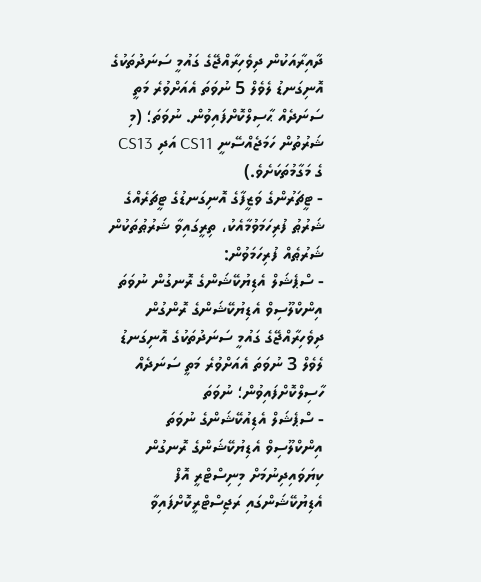ދާއިރާއަކުން ދިވެހިރާއްޖޭގެ ގައުމީ ސަނަދުތަކުގެ އޮނިގަނޑު ލެވެލް 5 ނުވަތަ އެއަށްވުރެ މަތީ ސަނަދެއް ޙާސިލްކޮށްފައިވުން. ނުވަތަ؛ (މި ޝަރުތުން ހަމަޖެއްސޭނީ CS11 އަދި CS13 ގެ މަގާމުތަކަށެވެ.)
- ޓީޗަރުންގެ ވަޒީފާގެ އޮނިގަނޑުގެ ޓީޗަރެއްގެ ޝަރުޠު ފުރިހަމަވުމާއެކު، ތިރީގައިވާ ޝަރުޠުތަކުން ޝަރުޠެއް ފުރިހަމަވުން:
- ސްޕެޝަލް އެޑިޔުކޭޝަންގެ ރޮނގުން ނުވަތަ އިންކްލޫސިވް އެޑިޔުކޭޝަންގެ ރޮންގުން ދިވެހިރާއްޖޭގެ ގައުމީ ސަނަދުތަކުގެ އޮނިގަނޑު ލެވެލް 3 ނުވަތަ އެއަށްވުރެ މަތީ ސަނަދެއް ހާސިލްކޮށްފައިވުން؛ ނުވަތަ
- ސްޕެޝަލް އެޑިއުކޭޝަންގެ ނުވަތަ އިންކްލޫސިވް އެޑިޔުކޭޝަންގެ ރޮނގުން ކިޔަވައިދިނުމަށް މިނިސްޓްރީ އޮފް އެޑިޔުކޭޝަންގައި ރަޖިސްޓްރީކޮށްފައިވާ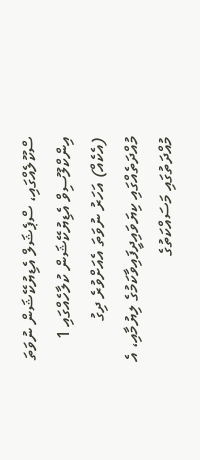ސްކޫލެއްގައި، ސްޕެޝަލް އެޑިޔުކޭޝަން ނުވަތަ އިންކްލޫސިވް އެޑިޔުކޭޝަން ކުލާހެއްގައި 1 (އެކެއް) އަހަރު ނުވަތަ އެއަށްވުރެ ދިގު މުއްދަތެއްގައި ކިޔަވައިދީފައިވާކަމުގެ ލިޔުމާއި، އެ މުއްދަތުގައި މަސައްކަތުގެ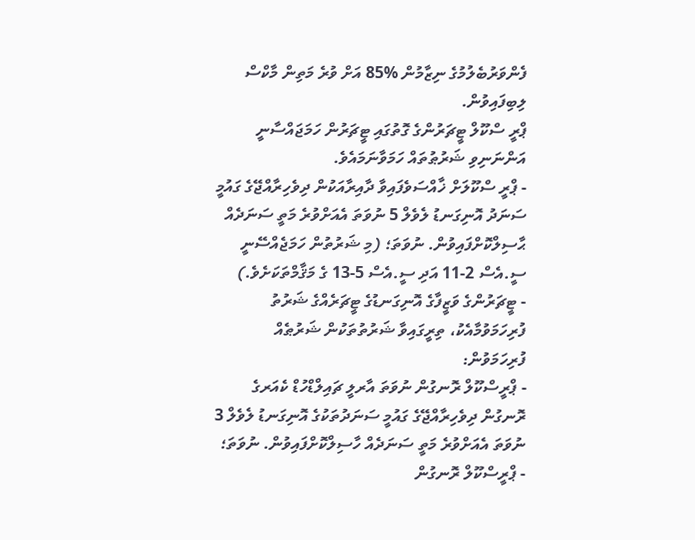ފެންވަރުބެލުމުގެ ނިޒާމުން %85 އަށް ވުރެ މަތިން މާކްސް ލިބިފައިވުން.
ޕްރީ ސްކޫލް ޓީޗަރުންގެ ގޮތުގައި ޓީޗަރުން ހަމަޖައްސާނީ އަންނަނިވި ޝަރުޠުތައް ހަމަވާނަމައެވެ.
- ޕްރީ ސްކޫލަށް ޚާއްސަވެފައިވާ ދާއިރާއަކުން ދިވެހިރާއްޖޭގެ ގައުމީ ސަނަދު އޮނިގަނޑު ލެވެލް 5 ނުވަތަ އެއަށްވުރެ މަތީ ސަނަދެއް ޙާސިލްކޮށްފައިވުން. ނުވަތަ؛ (މި ޝަރުތުން ހަމަޖެއްސޭނީ ސީ.އެސް 2-11 އަދި ސީ.އެސް 5-13 ގެ މަޤާމްތަކަށެވެ.)
- ޓީޗަރުންގެ ވަޒީފާގެ އޮނިގަނޑުގެ ޓީޗަރެއްގެ ޝަރުތު ފުރިހަމަވުމާއެކު، ތިރީގައިވާ ޝަރުތުތަކުން ޝަރުޠެއް ފުރިހަމަވުން:
- ޕްރީސްކޫލް ރޮނގުން ނުވަތަ އާރލީ ޗައިލްޑްހުޑް ކެއަރގެ ރޮނގުން ދިވެހިރާއްޖޭގެ ގައުމީ ސަނަދުތަކުގެ އޮނިގަނޑު ލެވެލް 3 ނުވަތަ އެއަށްވުރެ މަތީ ސަނަދެއް ހާސިލްކޮށްފައިވުން. ނުވަތަ؛
- ޕްރީސްކޫލް ރޮނގުން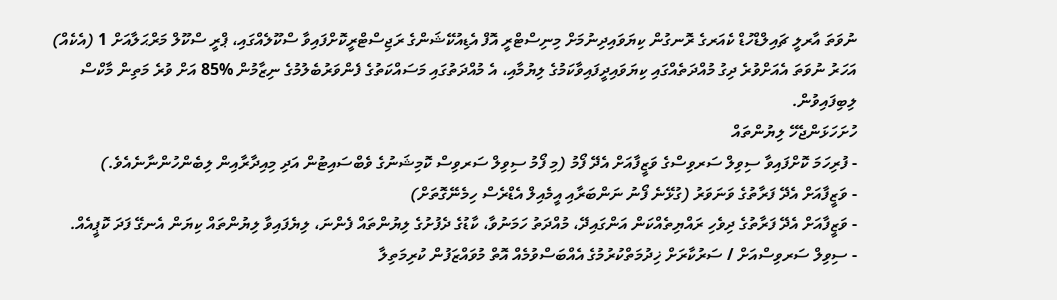ނުވަތަ އާރލީ ޗައިލްޑްހުޑް ކެއަރގެ ރޮނގުން ކިޔަވައިދިނުމަށް މިނިސްޓްރީ އޮފް އެޑިއުކޭޝަންގެ ރަޖިސްޓްރީކޮށްފައިވާ ސްކޫލެއްގައި، ޕްރީ ސްކޫލް މަރްޙަލާއަށް 1 (އެކެއް) އަހަރު ނުވަތަ އެއަށްވުރެ ދިގު މުއްދަތެއްގައި ކިޔަވައިދީފައިވާކަމުގެ ލިޔުމާއި، އެ މުއްދަތުގައި މަސައްކަތުގެ ފެންވަރުބެލުމުގެ ނިޒާމުން %85 އަށް ވުރެ މަތިން މާކްސް ލިބިފައިވުން.
ހުށަހަޅަންޖެހޭ ލިޔުންތައް
- ފުރިހަމަ ކޮށްފައިވާ ސިވިލް ސަރވިސްގެ ވަޒީފާއަށް އެދޭ ފޯމު (މި ފޯމު ސިވިލް ސަރވިސް ކޮމިޝަނުގެ ވެބްސައިޓުން އަދި މިއިދާރާއިން ލިބެންހުންނާނެއެވެ.)
- ވަޒީފާއަށް އެދޭ ފަރާތުގެ ވަނަވަރު (ގުޅޭނެ ފޯނު ނަންބަރާއި އީމެއިލް އެޑްރެސް ހިމެނޭގޮތަށް)
- ވަޒީފާއަށް އެދޭ ފަރާތުގެ ދިވެހި ރައްޔިތެއްކަން އަންގައިދޭ، މުއްދަތު ހަމަނުވާ، ކާޑުގެ ދެފުށުގެ ލިޔުންތައް ފެންނަ، ލިޔެފައިވާ ލިޔުންތައް ކިޔަން އެނގޭ ފަދަ ކޮޕީއެއް.
- ސިވިލް ސަރވިސްއަށް / ސަރުކާރަށް ޚިދުމަތްކުރުމުގެ އެއްބަސްވުމެއް އޮތް މުވައްޒަފުން ކުރިމަތިލާ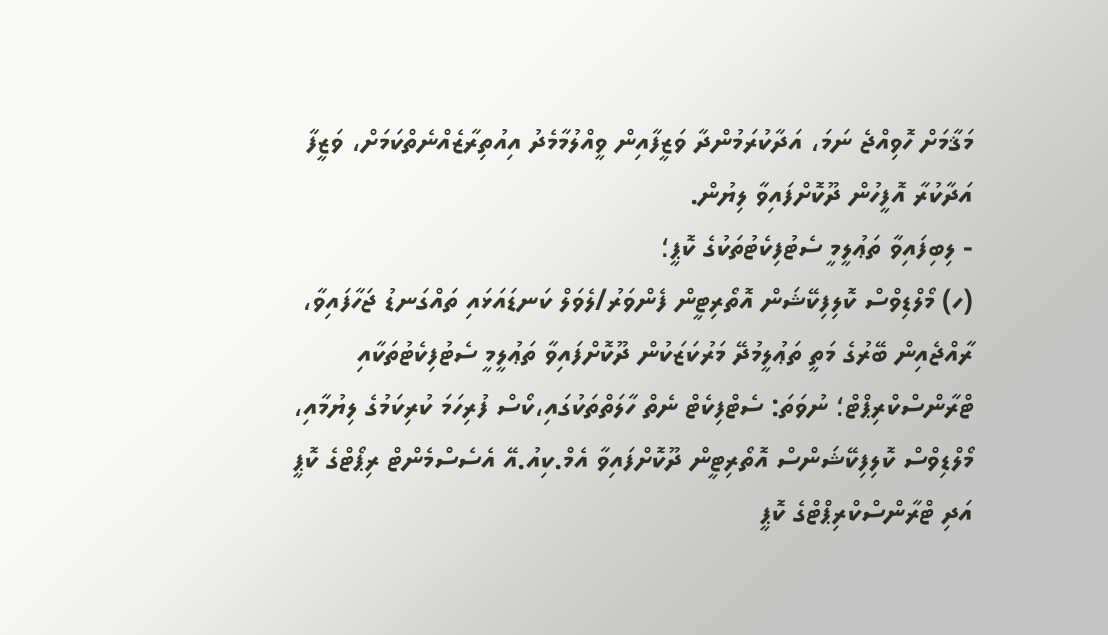މަޤާމަށް ހޮވިއްޖެ ނަމަ، އަދާކުރަމުންދާ ވަޒީފާއިން ވީއްލުމާމެދު އިއުތިރާޒެއްނެތްކަމަށް، ވަޒީފާ އަދާކުރާ އޮފީހުން ދޫކޮށްފައިވާ ލިޔުން.
- ލިބިފައިވާ ތަޢުލީމީ ސެޓުފިކެޓުތަކުގެ ކޮޕީ؛
(ހ) މޯލްޑިވްސް ކޮލިފިކޭޝަން އޮތޯރިޓީން ފެންވަރު/ލެވަލް ކަނޑައަޅައި ތައްގަނޑު ޖަހާފައިވާ، ރާއްޖެއިން ބޭރުގެ މަތީ ތަޢުލީމުދޭ މަރުކަޒަކުން ދޫކޮށްފައިވާ ތަޢުލީމީ ސެޓުފިކެޓުތަކާއި ޓްރާންސްކްރިޕްޓް؛ ނުވަތަ: ސެޓްފިކެޓް ނެތް ހާލަތްތަކުގައި،ކޯސް ފުރިހަމަ ކުރިކަމުގެ ލިޔުމާއި، މޯލްޑިވްސް ކޮލިފިކޭޝަންސް އޮތޯރިޓީން ދޫކޮށްފައިވާ އެމް.ކިއު.އޭ އެސެސްމެންޓް ރިޕޯޓްގެ ކޮޕީ އަދި ޓްރާންސްކްރިޕްޓްގެ ކޮޕީ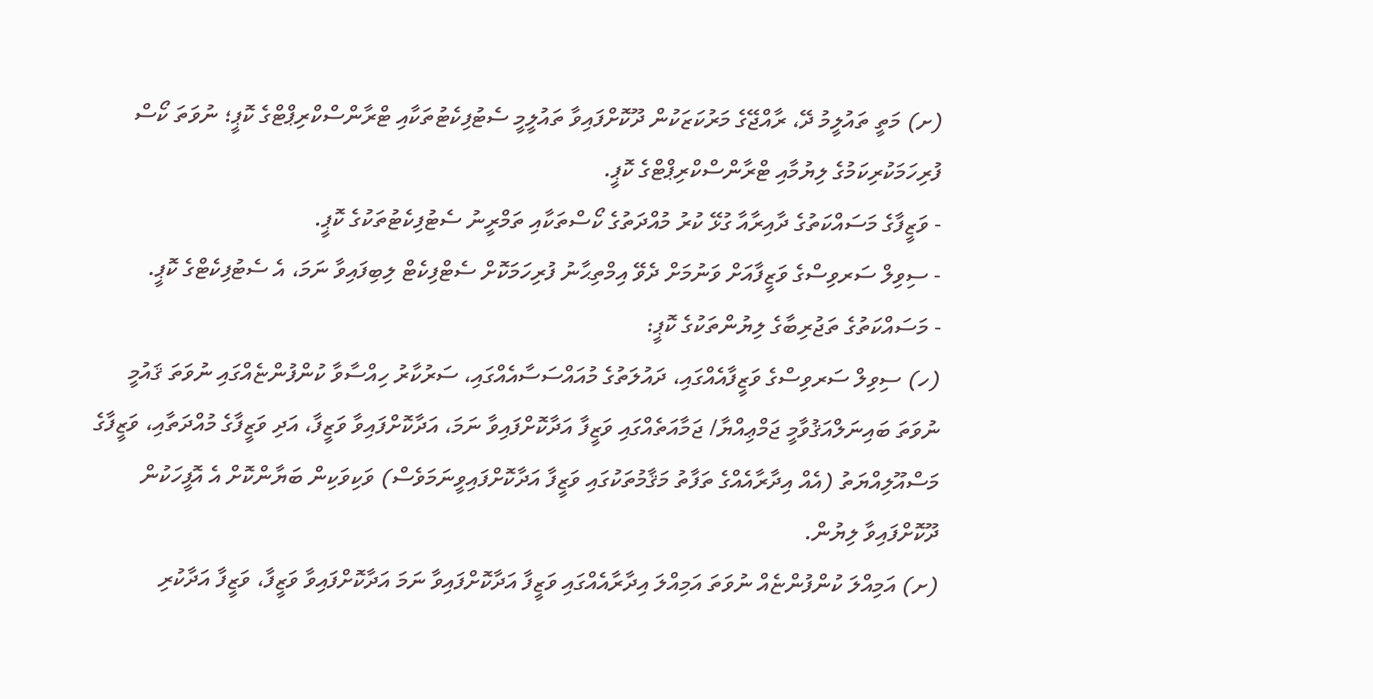(ށ) މަތީ ތައުލީމު ދޭ، ރާއްޖޭގެ މަރުކަޒަކުން ދޫކޮށްފައިވާ ތައުލީމީ ސެޓުފިކެޓުތަކާއި ޓްރާންސްކްރިޕްޓްގެ ކޮޕީ؛ ނުވަތަ ކޯސް ފުރިހަމަކުރިކަމުގެ ލިޔުމާއި ޓްރާންސްކްރިޕްޓްގެ ކޮޕީ.
- ވަޒީފާގެ މަސައްކަތުގެ ދާއިރާއާ ގުޅޭ ކުރު މުއްދަތުގެ ކޯސްތަކާއި ތަމްރީނު ސެޓުފިކެޓުތަކުގެ ކޮޕީ.
- ސިވިލް ސަރވިސްގެ ވަޒީފާއަށް ވަނުމަށް ދެވޭ އިމްތިޙާނު ފުރިހަމަކޮށް ސެޓްފިކެޓް ލިބިފައިވާ ނަމަ، އެ ސެޓުފިކެޓްގެ ކޮޕީ.
- މަސައްކަތުގެ ތަޖުރިބާގެ ލިޔުންތަކުގެ ކޮޕީ:
(ހ) ސިވިލް ސަރވިސްގެ ވަޒީފާއެއްގައި، ދައުލަތުގެ މުއައްސަސާއެއްގައި، ސަރުކާރު ހިއްސާވާ ކުންފުންޏެއްގައި ނުވަތަ ޤައުމީ ނުވަތަ ބައިނަލްއަޤުވާމީ ޖަމްޢިއްޔާ/ ޖަމާއަތެއްގައި ވަޒީފާ އަދާކޮށްފައިވާ ނަމަ، އަދާކޮށްފައިވާ ވަޒީފާ، އަދި ވަޒީފާގެ މުއްދަތާއި، ވަޒީފާގެ މަސްއޫލިއްޔަތު (އެއް އިދާރާއެއްގެ ތަފާތު މަޤާމުތަކުގައި ވަޒީފާ އަދާކޮށްފައިވީނަމަވެސް) ވަކިވަކިން ބަޔާންކޮށް އެ އޮފީހަކުން ދޫކޮށްފައިވާ ލިޔުން.
(ށ) އަމިއްލަ ކުންފުންޏެއް ނުވަތަ އަމިއްލަ އިދާރާއެއްގައި ވަޒީފާ އަދާކޮށްފައިވާ ނަމަ އަދާކޮށްފައިވާ ވަޒީފާ، ވަޒީފާ އަދާކުރި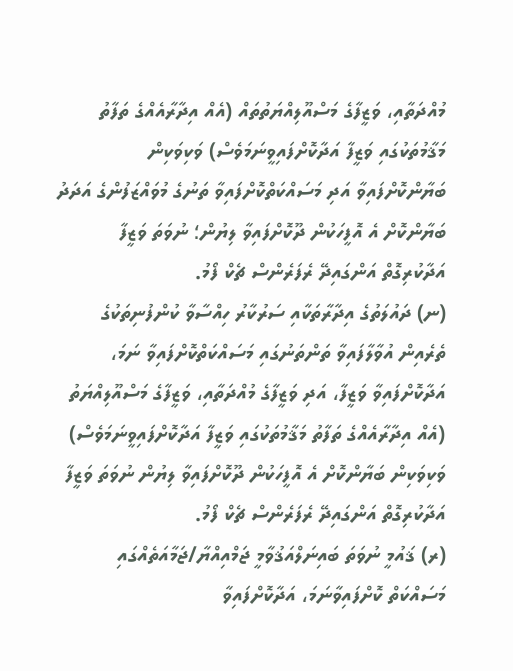މުއްދަތާއި، ވަޒީފާގެ މަސްއޫލިއްޔަތުތައް (އެއް އިދާރާއެއްގެ ތަފާތު މަޤާމުތަކުގައި ވަޒީފާ އަދާކޮށްފައިވީނަމަވެސް) ވަކިވަކިން ބަޔާންކޮށްފައިވާ އަދި މަސައްކަތްކޮށްފައިވާ ތަނުގެ މުވައްޒަފުންގެ އަދަދު ބަޔާންކޮށް އެ އޮފީހަކުން ދޫކޮށްފައިވާ ލިޔުން؛ ނުވަތަ ވަޒީފާ އަދާކުރިގޮތް އަންގައިދޭ ރެފަރެންސް ޗެކް ފޯމު.
(ނ) ދައުލަތުގެ އިދާރާތަކާއި ސަރުކާރު ހިއްސާވާ ކުންފުނިތަކުގެ ތެރެއިން އުވާލާފައިވާ ތަންތަނުގައި މަސައްކަތްކޮށްފައިވާ ނަމަ، އަދާކޮށްފައިވާ ވަޒީފާ، އަދި ވަޒީފާގެ މުއްދަތާއި، ވަޒީފާގެ މަސްއޫލިއްޔަތު (އެއް އިދާރާއެއްގެ ތަފާތު މަޤާމުތަކުގައި ވަޒީފާ އަދާކޮށްފައިވީނަމަވެސް) ވަކިވަކިން ބަޔާންކޮށް އެ އޮފީހަކުން ދޫކޮށްފައިވާ ލިޔުން ނުވަތަ ވަޒީފާ އަދާކުރިގޮތް އަންގައިދޭ ރެފަރެންސް ޗެކް ފޯމު.
(ރ) ޤައުމީ ނުވަތަ ބައިނަލްއަޤުވާމީ ޖަމްއިއްޔާ/ޖަމާއަތެއްގައި މަސައްކަތް ކޮށްފައިވާނަމަ، އަދާކޮށްފައިވާ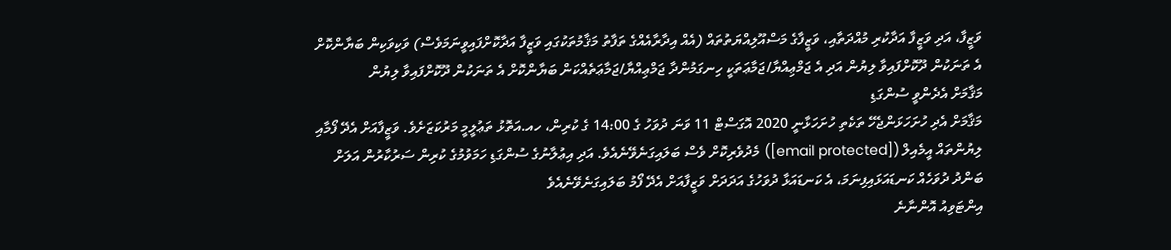ވަޒީފާ، އަދި ވަޒީފާ އަދާކުރި މުއްދަތާއި، ވަޒީފާގެ މަސްއޫލިއްޔަތުތައް (އެއް އިދާރާއެއްގެ ތަފާތު މަޤާމުތަކުގައި ވަޒީފާ އަދާކޮށްފައިވީނަމަވެސް) ވަކިވަކިން ބަޔާންކޮށް އެ ތަނަކުން ދޫކޮށްފައިވާ ލިޔުން އަދި އެ ޖަމްޢިއްޔާ/ޖަމާޢަތަކީ ހިނގަމުންދާ ޖަމްޢިއްޔާ/ޖަމާޢަތެއްކަން ބަޔާންކޮށް އެ ތަނަކުން ދޫކޮށްފައިވާ ލިޔުން
މަޤާމަށް އެދެންވީ ސުންގަޑި
މަޤާމަށް އެދި ހުށަހަޅަންޖެހޭ ތަކެތި ހުށަހަޅާނީ 2020 އޮގަސްޓް 11 ވަނަ ދުވަހު ގެ 14:00 ގެ ކުރިން، ހއ.އަތޮޅު ތަޢުލީމީ މަރުކަޒަށެވެ. ވަޒީފާއަށް އެދޭ ފޯމާއި ލިޔުންތައް އީމެއިލް ([email protected]) މެދުވެރިކޮށް ވެސް ބަލައިގަނެވޭނެއެވެ. އަދި އިޢުލާނުގެ ސުންގަޑި ހަމަވުމުގެ ކުރިން ސަރުކާރުން އަލަށް ބަންދު ދުވަހެއް ކަނޑައަޅައިފިނަމަ، އެ ކަނޑައަޅާ ދުވަހުގެ އަދަދަށް ވަޒީފާއަށް އެދޭ ފޯމު ބަލައިގަނެވޭނެއެވެ
އިންޓަވިއު އޮންނާނެ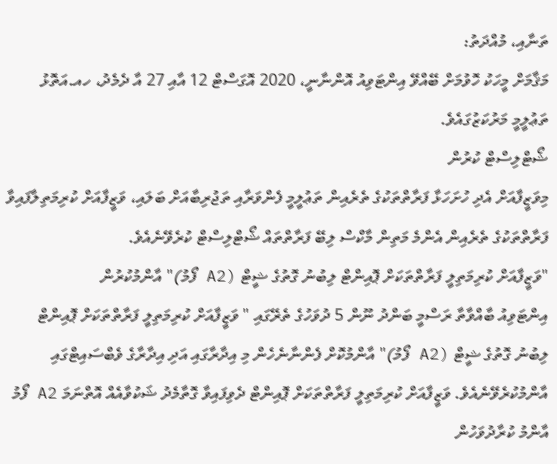ތަނާއި، މުއްދަތު:
މަޤާމަށް މީހަކު ހޮވުމަށް ބޭއްވޭ އިންޓަވިއު އޮންނާނީ، 2020 އޮގަސްޓް 12 އާއި 27 އާ ދެމެދު، ހއ.އަތޮޅު ތަޢުލީމީ މަރުކަޒުގައެވެ.
ޝޯޓްލިސްޓް ކުރުން
މިވަޒީފާއަށް އެދި ހުށަހަޅާ ފަރާތްތަކުގެ ތެރެއިން ތަޢުލީމީ ފެންވަރާއި ތަޖުރިބާއަށް ބަލައި، ވަޒީފާއަށް ކުރިމަތިލާފައިވާ ފަރާތްތަކުގެ ތެރެއިން އެންމެ މަތިން މާކްސް ލިބޭ ފަރާތްތައް ޝޯޓްލިސްޓް ކުރެވޭނެއެވެ.
"ވަޒީފާއަށް ކުރިމަތިލީ ފަރާތްތަކަށް ޕޮއިންޓް ލިބުނު ގޮތުގެ ޝީޓް (A2 ފޯމު)" އާންމުކުރުން
އިންޓަވިއު ބާއްވާތާ ރަސްމީ ބަންދު ނޫން 5 ދުވަހުގެ ތެރޭގައި " ވަޒީފާއަށް ކުރިމަތިލީ ފަރާތްތަކަށް ޕޮއިންޓް ލިބުނު ގޮތުގެ ޝީޓް (A2 ފޯމު)" އާންމުކޮށް ފެންނާނެހެން މި އިދާރާގައި އަދި އިދާރާގެ ވެބްސައިޓްގައި އާންމުކުރެވޭނެއެވެ. ވަޒީފާއަށް ކުރިމަތިލީ ފަރާތްތަކަށް ޕޮއިންޓް ދެވިފައިވާ ގޮތާމެދު ޝަކުވާއެއް އޮތްނަމަ A2 ފޯމު އާންމު ކުރާދުވަހުން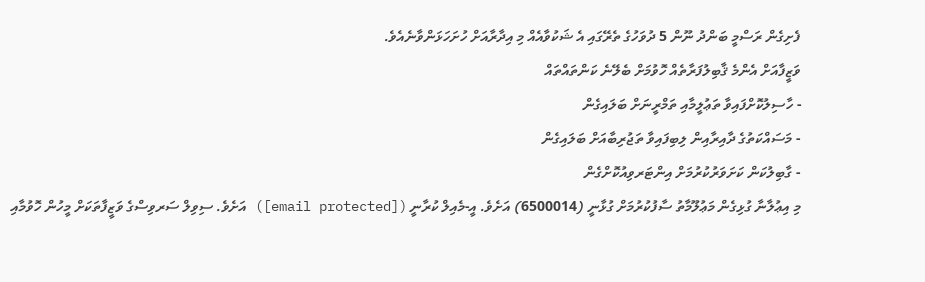ފެށިގެން ރަސްމީ ބަންދު ނޫން 5 ދުވަހުގެ ތެރޭގައި އެ ޝަކުވާއެއް މި އިދާރާއަށް ހުށަހަޅަންވާނެއެވެ.
ވަޒީފާއަށް އެންމެ ޤާބިލުފަރާތެއް ހޮވުމަށް ބެލޭނެ ކަންތައްތައް
- ހާސިލުކޮށްފައިވާ ތަޢުލީމާއި ތަމްރީނަށް ބަލައިގެން
- މަސައްކަތުގެ ދާއިރާއިން ލިބިފައިވާ ތަޖުރިބާއަށް ބަލައިގެން
- ގާބިލުކަން ކަށަވަރުކުރުމަށް އިންޓަރވިއުކޮށްގެން
މި އިޢުލާނާ ގުޅިގެން މަޢުލޫމާތު ސާފުކުރުމަށް ގުޅާނީ (6500014) އަށެވެ. އީ-މެއިލް ކުރާނީ ([email protected]) އަށެވެ. ސިވިލް ސަރވިސްގެ ވަޒީފާތަކަށް މީހުން ހޮވުމާއި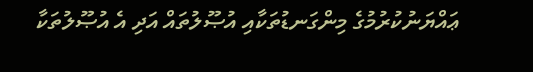ޢައްޔަނުކުރުމުގެ މިންގަނޑުތަކާއި އުޞޫލުތައް އަދި އެ އުޞޫލުތަކާ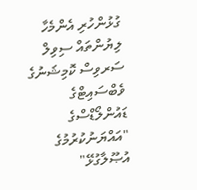ގުޅުންހުރި އެންމެހާ ލިޔުންތައް ސިވިލް ސަރވިސް ކޮމިޝަނުގެ ވެބްސައިޓްގެ ޑައުންލޯޑްސްގެ "އައްޔަނުކުރުމުގެ އުޞޫލާގުޅޭ"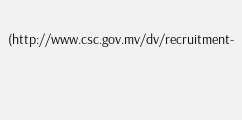(http://www.csc.gov.mv/dv/recruitment-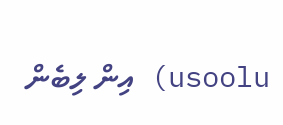usoolu) އިން ލިބެން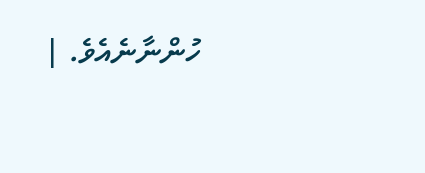ހުންނާނެއެވެ. |